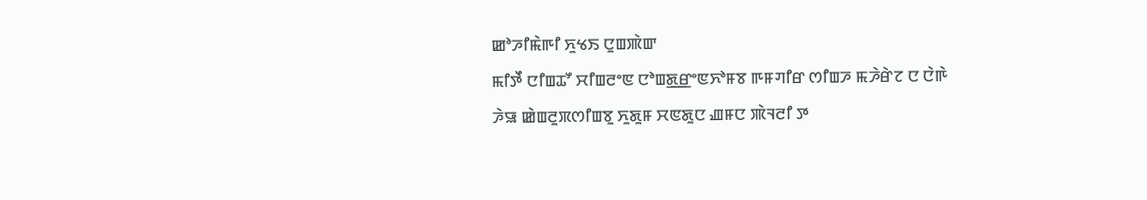ꯀꯣꯍꯤꯃꯥꯒꯤ ꯈꯨꯠꯏ ꯅꯨꯡꯄꯥꯛ
ꯃꯤꯇꯩ ꯅꯤꯡꯊꯧ ꯆꯤꯡꯂꯦꯟ ꯅꯣꯡꯗ꯭ꯔꯦꯟꯈꯣꯝꯕ ꯒꯝꯚꯤꯔ ꯁꯤꯡꯍ ꯃꯍꯥꯔꯥꯖ ꯅ ꯅꯥꯒꯥ ꯍꯥꯎ ꯀꯥꯡꯂꯨꯞꯁꯤꯡꯕꯨ ꯈꯨꯗꯨꯝ ꯆꯟꯗꯨꯅ ꯉꯝꯅ ꯄꯥꯜꯂꯤ ꯇ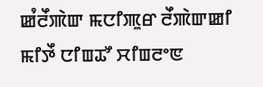ꯀꯪꯂꯩꯄꯥꯛ ꯃꯅꯤꯄꯨꯔ ꯂꯩꯄꯥꯛꯀꯤ ꯃꯤꯇꯩ ꯅꯤꯡꯊꯧ ꯆꯤꯡꯂꯦꯟ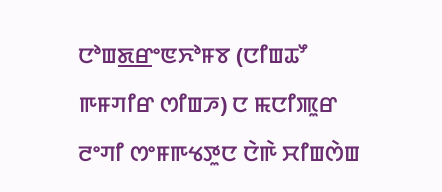ꯅꯣꯡꯗ꯭ꯔꯦꯟꯈꯣꯝꯕ (ꯅꯤꯡꯊꯧ ꯒꯝꯚꯤꯔ ꯁꯤꯡꯍ) ꯅ ꯃꯅꯤꯄꯨꯔ ꯂꯦꯚꯤ ꯁꯦꯝꯒꯠꯇꯨꯅ ꯅꯥꯒꯥ ꯆꯤꯡꯁꯥꯡ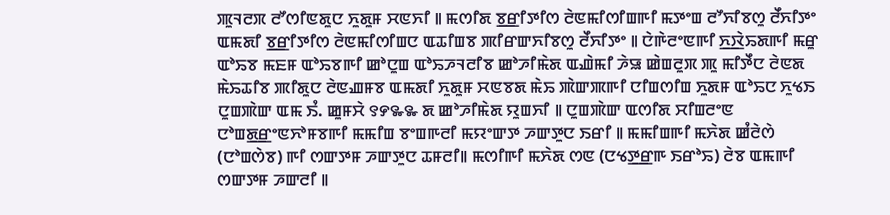ꯄꯨꯜꯂꯞ ꯂꯧꯁꯤꯟꯗꯨꯅ ꯈꯨꯗꯨꯝ ꯆꯟꯈꯤ ꯫ ꯃꯁꯤꯗ ꯕ꯭ꯔꯤꯇꯤꯁ ꯂꯥꯟꯃꯤꯁꯤꯡꯒꯤ ꯃꯇꯦꯡ ꯂꯧꯈꯤꯕꯁꯨ ꯂꯩꯈꯤꯇꯦ ꯑꯃꯗꯤ ꯕ꯭ꯔꯤꯇꯤꯁ ꯂꯥꯟꯃꯤꯁꯤꯡꯅ ꯑꯊꯤꯡꯕ ꯄꯤꯔꯛꯈꯤꯕꯁꯨ ꯂꯩꯈꯤꯇꯦ ꯫ ꯅꯥꯒꯥꯂꯦꯟꯒꯤ ꯈ꯭ꯋꯥꯢꯗꯒꯤ ꯃꯔꯨ ꯑꯣꯢꯕ ꯃꯐꯝ ꯑꯣꯢꯕꯒꯤ ꯀꯣꯅꯨꯡ ꯑꯣꯢꯍꯜꯂꯤꯕ ꯀꯣꯍꯤꯃꯥꯗ ꯑꯉꯥꯃꯤ ꯍꯥꯎ ꯀꯥꯡꯂꯨꯞ ꯄꯨ ꯃꯤꯇꯩꯅ ꯂꯥꯟꯗ ꯃꯥꯢꯊꯤꯕ ꯄꯤꯗꯨꯅ ꯂꯥꯟꯉꯝꯕ ꯑꯃꯗꯤ ꯈꯨꯗꯨꯝ ꯆꯟꯕꯗ ꯃꯥꯢ ꯄꯥꯛꯄꯒꯤ ꯅꯤꯡꯁꯤꯡ ꯈꯨꯗꯝ ꯑꯣꯢꯅ ꯈꯨꯠꯏ ꯅꯨꯡꯄꯥꯛ ꯑꯃ ꯏꯪ. ꯀꯨꯝꯆꯥ ꯱꯸꯳꯳ ꯗ ꯀꯣꯍꯤꯃꯥꯗ ꯌꯨꯡꯈꯤ ꯫ ꯅꯨꯡꯄꯥꯛ ꯑꯁꯤꯗ ꯆꯤꯡꯂꯦꯟ ꯅꯣꯡꯗ꯭ꯔꯦꯟꯈꯣꯝꯕꯒꯤ ꯃꯃꯤꯡ ꯕꯦꯡꯒꯂꯤ ꯃꯌꯦꯛꯇ ꯍꯛꯇꯨꯅ ꯏꯔꯤ ꯫ ꯃꯃꯤꯡꯒꯤ ꯃꯈꯥꯗ ꯀꯪꯂꯥꯁꯥ (ꯅꯣꯡꯁꯥꯕ) ꯒꯤ ꯁꯛꯇꯝ ꯍꯛꯇꯨꯅ ꯊꯝꯂꯤ꯫ ꯃꯁꯤꯒꯤ ꯃꯈꯥꯗ ꯁꯟ (ꯅꯠꯇ꯭ꯔꯒ ꯏꯔꯣꯢ) ꯂꯥꯕ ꯑꯃꯒꯤ ꯁꯛꯇꯝ ꯍꯛꯂꯤ ꯫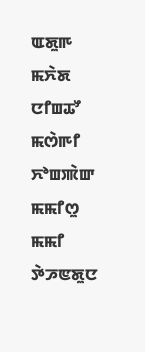ꯑꯗꯨꯒ ꯃꯈꯥꯗ ꯅꯤꯡꯊꯧ ꯃꯁꯥꯒꯤ ꯈꯣꯡꯄꯥꯛ ꯃꯃꯤꯁꯨ ꯃꯃꯤ ꯇꯥꯍꯟꯗꯨꯅ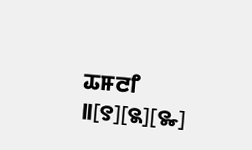ꯊꯝꯂꯤ ꯫[꯱][꯲][꯳]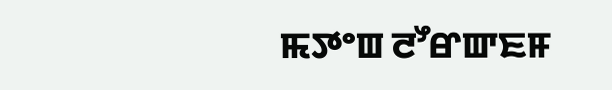ꯃꯇꯦꯡ ꯂꯧꯔꯛꯐꯝ